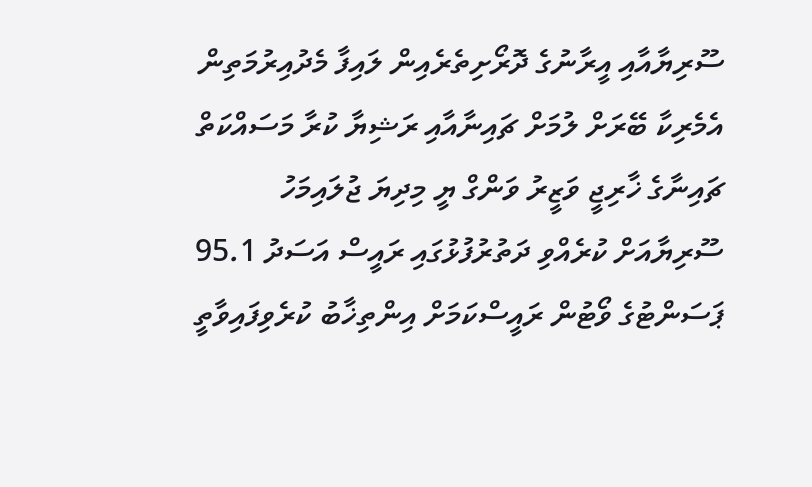ސޫރިޔާއާއި އީރާނުގެ ދޮރޯށިތެރެއިން ލައިފާ މެދުއިރުމަތިން އެމެރިކާ ބޭރަށް ލުމަށް ޗައިނާއާއި ރަޝިޔާ ކުރާ މަސައްކަތް
ޗައިނާގެ ޚާރިޖީ ވަޒީރު ވަންގް ޔީ މިދިޔަ ޖުލައިމަހު ސޫރިޔާއަށް ކުރެއްވި ދަތުރުފުޅުގައި ރައީސް އަސަދު 95.1 ޕަސަންޓުގެ ވޯޓުން ރައީސްކަމަށް އިންތިޚާބު ކުރެވިފައިވާތީ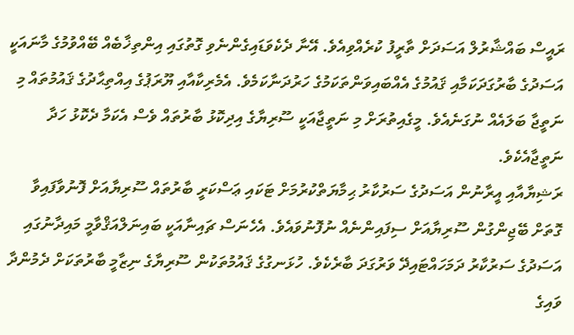ރައީސް ބައްޝާރުލް އަސަދަށް ތާރީފު ކުރެއްވިއެވެ. އޭނާ ދެކެވަޑައިގެންނެވި ގޮތުގައި އިންތިޚާބެއް ބޭއްވުމުގެ މާނައަކީ އަސަދުގެ ބާރުގަދަކަމާއި ޤައުމުގެ އެއްބައިވަންތަކަމުގެ ހަރުދަނާކަމެވެ. އެމެރިކާއާއި ޔޫރަޕުގެ އިއްތިޙާދުގެ ޤައުމުތައް މި ނަތީޖާ ބަލައެއް ނުގަނެއެވެ. މީގެއިތުރަށް މި ނަތީޖާއަކީ ސޫރިޔާގެ އިދިކޮޅު ބާރުތައް ވެސް އެކަމާ ދެކޮޅު ހަދާ ނަތީޖާއެކެވެ.
ރަޝިޔާއާއި އީރާނުން އަސަދުގެ ސަރުކާރު ޙިމާޔަތްކުރުމަށް ޓަކައި ޢަސްކަރީ ބާރުތައް ސޫރިޔާއަށް ފޮނުވާފައިވާ ގޮތަށް ބޭޖިންގުން ސޫރިޔާއަށް ސިފައިންނެއް ނުފޮނުވައެވެ. އެހެނަސް ޗައިނާއަކީ ބައިނަލްއަޤްވާމީ މައިދާނުގައި އަސަދުގެ ސަރުކާރު ދަމަހައްޓައިދޭ ވަރުގަދަ ބާރެކެވެ. ހުޅަނގުގެ ޤައުމުތަކުން ސޫރިޔާގެ ނިޒާމީ ބާރުތަކަށް ދެމުންދާ ވައިގެ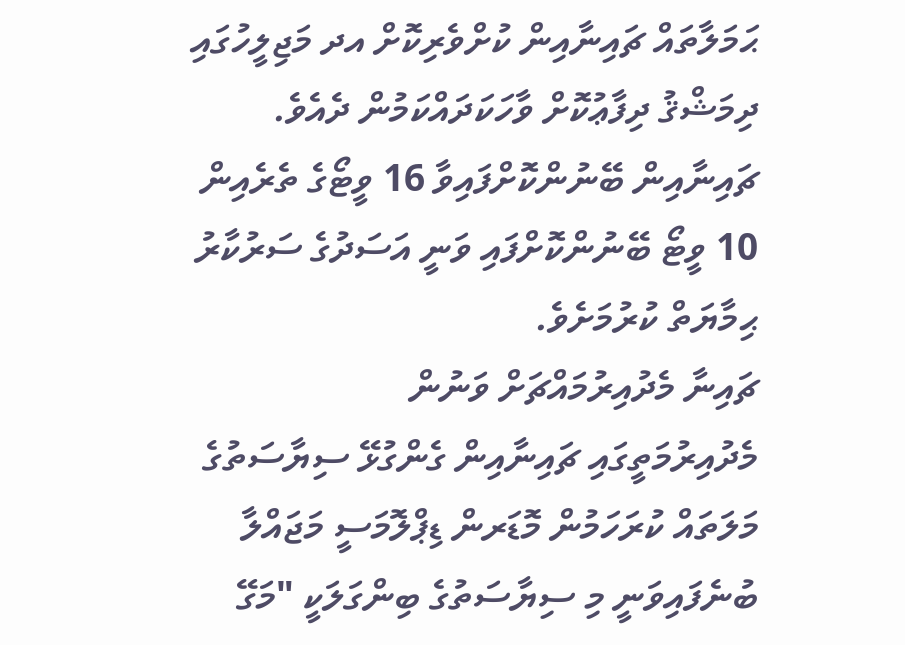ޙަމަލާތައް ޗައިނާއިން ކުށްވެރިކޮށް އދ މަޖިލީހުގައި ދިމަޝްޤު ދިފާޢުކޮށް ވާހަކަދައްކަމުން ދެއެވެ. ޗައިނާއިން ބޭނުންކޮށްފައިވާ 16 ވީޓޯގެ ތެރެއިން 10 ވީޓޯ ބޭނުންކޮށްފައި ވަނީ އަސަދުގެ ސަރުކާރު ޙިމާޔަތް ކުރުމަށެވެ.
ޗައިނާ މެދުއިރުމައްޗަށް ވަނުން
މެދުއިރުމަތީގައި ޗައިނާއިން ގެންގުޅޭ ސިޔާސަތުގެ މަލަތައް ކުރަހަމުން މޮޑަރން ޑިޕްލޮމަސީ މަޖައްލާ ބުނެފައިވަނީ މި ސިޔާސަތުގެ ބިންގަލަކީ "މަގޭ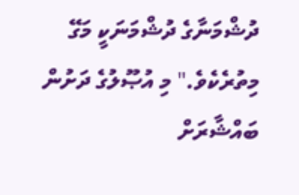ދުޝްމަނާގެ ދުޝްމަނަކީ މަގޭ މިތުރެކެވެ." މި އުޞޫލުގެ ދަށުން ބައްޝާރަށް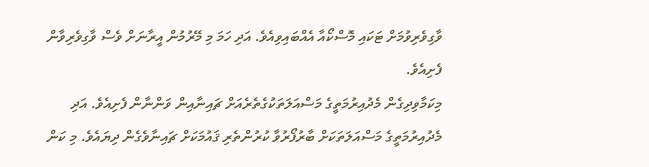ވާގިވެރިވުމަށް ޓަކައި މޮސްކޯއާ އެއްބައިވިއެވެ. އަދި ހަމަ މި މޭރުމުން އީރާނަށް ވެސް ވާގިވެރިވާން ފެށިއެވެ.
މިކަމާވިދިގެން މެދުއިރުމަތީގެ މަސްއަލަތަކުގެތެރެއަށް ޗައިނާއިން ވަންނާން ފެށިއެވެ. އަދި މެދުއިރުމަތީގެ މަސްއަލަތަކަށް ބާރުފޯރުވާ ކުރުންތެރި ޤައުމަކަށް ޗައިނާވެގެން ދިޔައެވެ. މި ކަން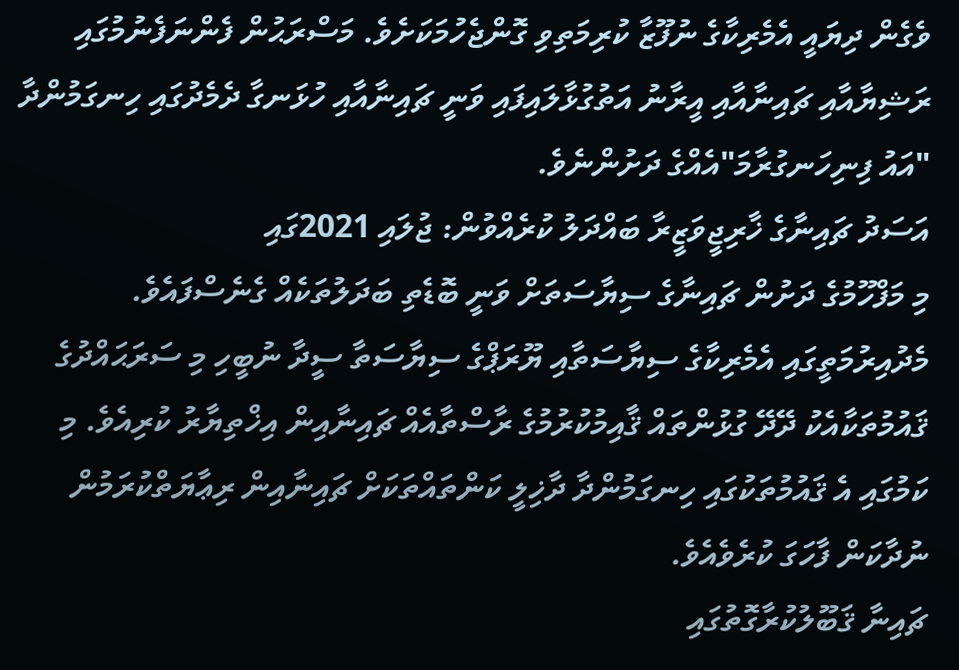ވެގެން ދިޔައީ އެމެރިކާގެ ނުފޫޒާ ކުރިމަތިވި ގޮންޖެހުމަކަށެވެ. މަސްރަޙުން ފެންނަފެނުމުގައި ރަޝިޔާއާއި ޗައިނާއާއި އީރާނު އަތުގުޅާލައިފައި ވަނީ ޗައިނާއާއި ހުޅަނގާ ދެމެދުގައި ހިނގަމުންދާ "އައު ފިނިހަނގުރާމަ"އެއްގެ ދަށުންނެވެ.
އަސަދު ޗައިނާގެ ޚާރިޖީވަޒީރާ ބައްދަލު ކުރެއްވުން: ޖުލައި 2021ގައި
މި މަފްހޫމުގެ ދަށުން ޗައިނާގެ ސިޔާސަތަށް ވަނީ ބޮޑެތި ބަދަލުތަކެއް ގެނެސްފައެވެ. މެދުއިރުމަތީގައި އެމެރިކާގެ ސިޔާސަތާއި ޔޫރަޕްގެ ސިޔާސަތާ ސީދާ ނުބީހި މި ސަރަޙައްދުގެ ޤައުމުތަކާއެކު ދޭދޭ ގުޅުންތައް ޤާއިމުކުރުމުގެ ރާސްތާއެއް ޗައިނާއިން އިޚްތިޔާރު ކުރިއެވެ. މި ކަމުގައި އެ ޤައުމުތަކުގައި ހިނގަމުންދާ ދާޚިލީ ކަންތައްތަކަށް ޗައިނާއިން ރިޢާޔަތްކުރަމުން ނުދާކަން ފާހަގަ ކުރެވެއެވެ.
ޗައިނާ ޤަބޫލުކުރާގޮތުގައި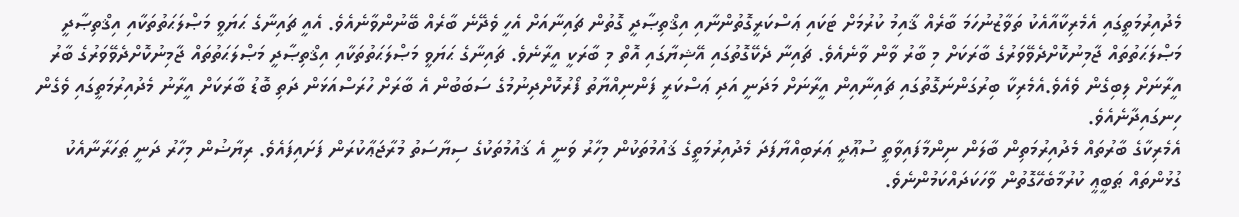މެދުއިރުމަތީގައި އެމެރިކާއާއެކު ތަވާޒުނުހަމަ ބާރެއް ޤާއިމު ކުރުމަށް ޓަކައި ޢަސްކަރީގޮތުންނާއި އިޤްތިޞާދީ ގޮތުން ޗައިނާއަށް އެހީ ވެދޭނެ ބާރެއް ބޭނުންވާނެއެވެ. އެއީ ޗައިނާގެ ޙަޔަވީ މަޞްލަޙަތުތަކާއި އިޤްތިޞާދީ މަޞްލަޙަތުތައް ޖާމިނުކޮށްދެވޭވަރުގެ ބާރަކަށް މި ބާރު ވާން ވާނެއެވެ. ޗައިނާ ދެކޭގޮތުގައި އޭޝިޔާގައި އޮތް މި ބާރަކީ އީރާނެވެ. ޗައިނާގެ ޙަޔަވީ މަޞްލަޙަތުތަކާއި އިޤްތިޞާދީ މަޞްލަޙަތުތައް ޖާމިނުކޮށްދެވޭވަރުގެ ބާރު އީރާނަށް ލިބިގެން ވެއެވެ.އެމެރިކާ ބިރުގަންނަގޮތުގައި ޗައިނާއިން އީރާނަށް މަދަނީ އަދި ޢަސްކަރީ ފަންނިއްޔާތު ފޯރުކޮށްދިނުމުގެ ސަބަބުން އެ ބާރަށް ހުރަސްއަޅަން ދަތި ބޮޑު ބާރަކަށް އީރާނު މެދުއިރުމަތީގައި ވެގެން ހިނގައިދާނެއެވެ.
އެމެރިކާގެ ބާރުތައް މެދުއިރުމަތިން ބާލަން ނިންމާފައިވާތީ ސުޢޫދީ ޢަރަބިއްޔާފަދަ މެދުއިރުމަތީގެ ޤައުމުތަކުން މިހާރު ވަނީ އެ ޤައުމުތަކުގެ ސިޔާސަތު މުރާޖަޢާކުރަން ފަށައިފައެވެ. ރިޔާޟުން މިހާރު ދަނީ ޠަހަރާނާއެކު ގުޅުންތައް ޠަބީޢީ ކުރުމާބެހޭގޮތުން ވާހަކަދައްކަމުންނެވެ.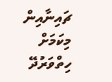ޗައިނާއިން މިކަމަށް ހިތްވަރުދޭ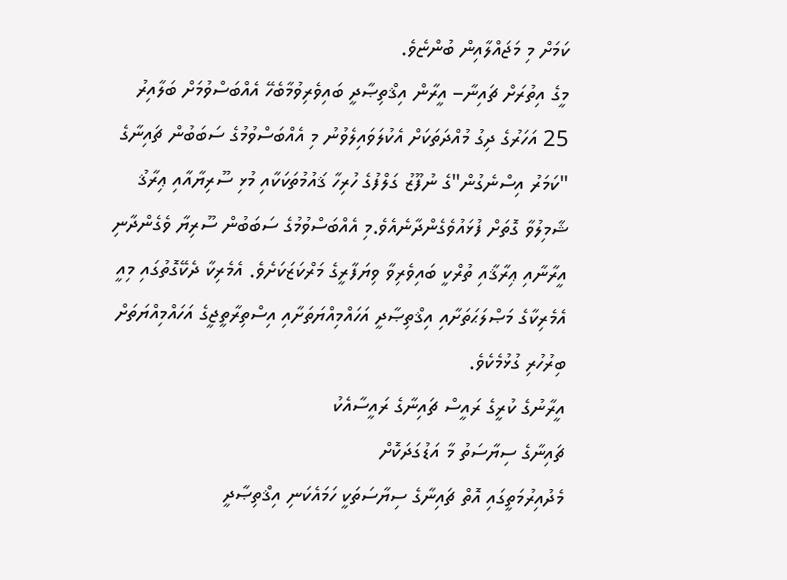ކަމަށް މި މަޖައްލާއިން ބުންޏެވެ.
މީގެ އިތުރަށް ޗައިނާ– އީރާން އިޤްތިޞާދީ ބައިވެރިވުމާބެހޭ އެއްބަސްވުމަށް ބަލާއިރު 25 އަހަރުގެ ދިގު މުއްދަތަކަށް އެކުލަވައިލެވުނު މި އެއްބަސްވުމުގެ ސަބަބުން ޗައިނާގެ "ކަމަރު އިސްނެގުން"ގެ ނުފޫޒު ގަލްފުގެ ހުރިހާ ޤައުމުތަކަކާއި މުޅި ސޫރިޔާއާއި ޢިރާޤު ޝާމިލުވާ ގޮތަށް ފުޅައުވެގެންދާނެއެވެ.މި އެއްބަސްވުމުގެ ސަބަބުން ސޫރިޔާ ވެގެންދާނި އީރާނާއި ޢިރާޤާއި ތުރްކީ ބައިވެރިވާ ވިޔަފާރީގެ މަރްކަޒަކަށެވެ. އެމެރިކާ ދެކޭގޮތުގައި މިއީ އެމެރިކާގެ މަޞްލަޙަތަށާއި އިޤްތިޞާދީ އަހައްމިއްޔަތަށާއި އިސްތިރާތީޖީގެ އަހައްމިއްޔަތަށް ބިރުހުރި ގުޅުމެކެވެ.
އީރާނުގެ ކުރީގެ ރައީސް ޗައިނާގެ ރައީސާއެކު
ޗައިނާގެ ސިޔާސަތު މާ އަޑުގަދަކޮށް
މެދުއިރުމަތީގައި އޮތް ޗައިނާގެ ސިޔާސަތަކީ ހަމައެކަނި އިޤްތިޞާދީ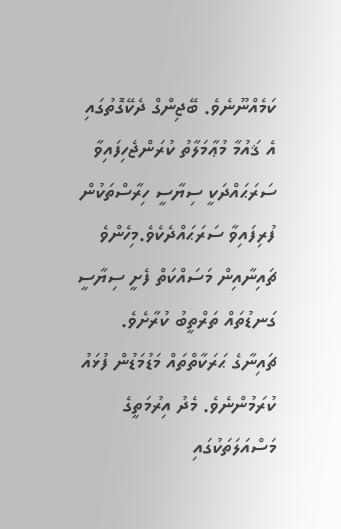ކަމެއްނޫނެވެ. ބޭޖިންގް ދެކޭގޮތުގައި އެ ޤައުމާ މުޢާމަލާތު ކުރަންޖެހިފައިވާ ސަރަޙައްދަކީ ސިޔާސީ ހިރާސްތަކުން ފުރިފައިވާ ސަރަޙައްދެކެވެ.މިހެންވެ ޗައިނާއިން މަސައްކަތް ފެށީ ސިޔާސީ ގަނޑުތައް ތަރްތީބު ކުރާށެވެ. ޗައިނާގެ ޙަރަކާތްތައް މަޑުމަޑުން ފުޅައު ކުރަމުންނެވެ. މެދު އިރުމަތީގެ މަސްއަލަތަކުގައި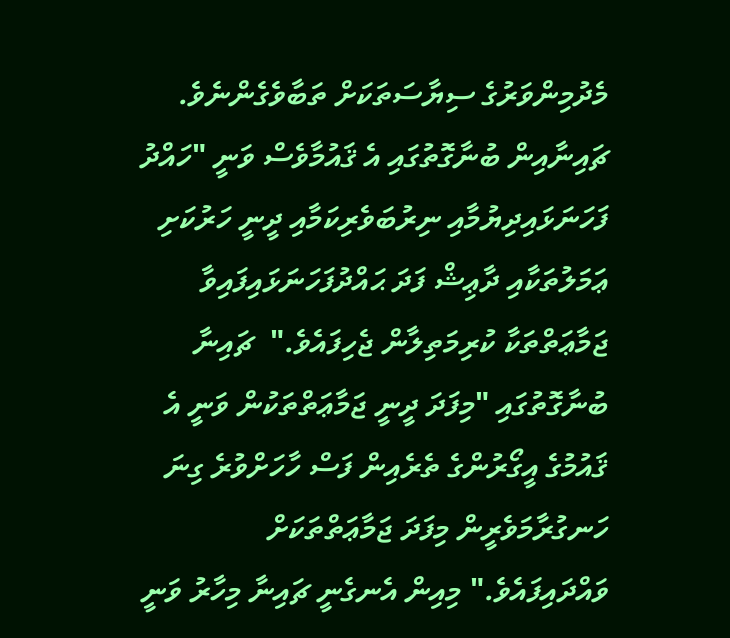މެދުމިންވަރުގެ ސިޔާސަތަކަށް ތަބާވެގެންނެވެ.
ޗައިނާއިން ބުނާގޮތުގައި އެ ޤައުމާވެސް ވަނީ "ހައްދު ފަހަނަޅައިދިޔުމާއި ނިރުބަވެރިކަމާއި ދީނީ ހަރުކަށި ޢަމަލުތަކާއި ދާޢިޝް ފަދަ ޙައްދުފަހަނަޅައިފައިވާ ޖަމާޢަތްތަކާ ކުރިމަތިލާން ޖެހިފައެވެ."  ޗައިނާ ބުނާގޮތުގައި "މިފަދަ ދީނީ ޖަމާޢަތްތަކުން ވަނީ އެ ޤައުމުގެ އީގޯރުންގެ ތެރެއިން ފަސް ހާހަށްވުރެ ގިނަ ހަނގުރާމަވެރީން މިފަދަ ޖަމާޢަތްތަކަށް ވައްދައިފައެވެ." މިއިން އެނގެނީ ޗައިނާ މިހާރު ވަނީ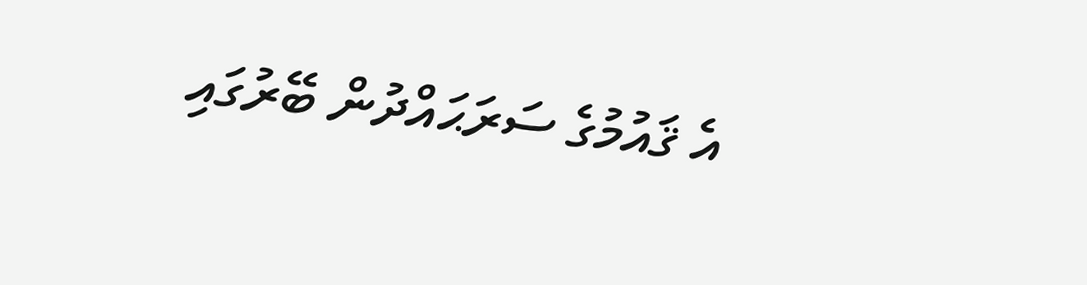އެ ޤައުމުގެ ސަރަޙައްދުން ބޭރުގައި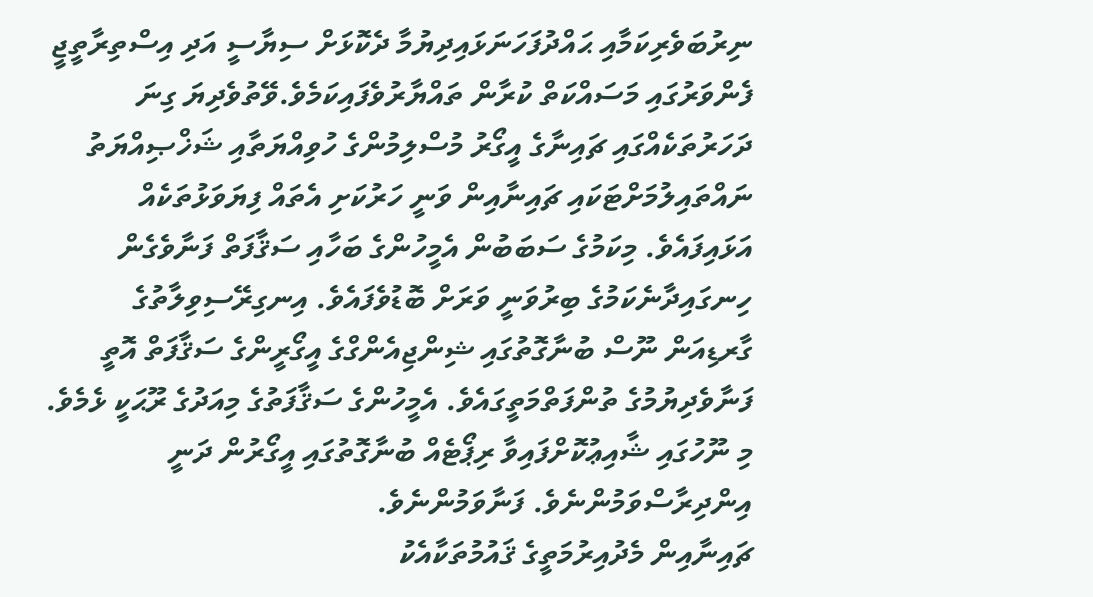ނިރުބަވެރިކަމާއި ޙައްދުފަހަނަޅައިދިޔުމާ ދެކޮޅަށް ސިޔާސީ އަދި އިސްތިރާތީޖީ ފެންވަރުގައި މަސައްކަތް ކުރާން ތައްޔާރުވެފައިކަމެވެ.ވޭތުވެދިޔަ ގިނަ ދަހަރުތަކެއްގައި ޗައިނާގެ އީގޯރު މުސްލިމުންގެ ހުވިއްޔަތާއި ޝަޚްޞިއްޔަތު ނައްތައިލުމަށްޓަކައި ޗައިނާއިން ވަނީ ހަރުކަށި އެތައް ފިޔަވަޅުތަކެއް އަޅައިފައެވެ. މިކަމުގެ ސަބަބުން އެމީހުންގެ ބަހާއި ސަޤާފަތް ފަނާވެގެން ހިނގައިދާނެކަމުގެ ބިރުވަނީ ވަރަށް ބޮޑުވެފައެވެ. އިނގިރޭސިވިލާތުގެ ގާރޑިއަން ނޫސް ބުނާގޮތުގައި ޝިންޖިއެންގްގެ އީގޯރީންގެ ސަޤާފަތް އޮތީ ފަނާވެދިޔުމުގެ ތުންފަތްމަތީގައެވެ. އެމީހުންގެ ސަޤާފަތުގެ މިއަދުގެ ރޫޙަކީ ޅެމެވެ. މި ނޫހުގައި ޝާއިޢުކޮށްފައިވާ ރިޕޯޓެއް ބުނާގޮތުގައި އީގޯރުން ދަނީ އިންދިރާސްވަމުންނެވެ. ފަނާވަމުންނެވެ.
ޗައިނާއިން މެދުއިރުމަތީގެ ޤައުމުތަކާއެކު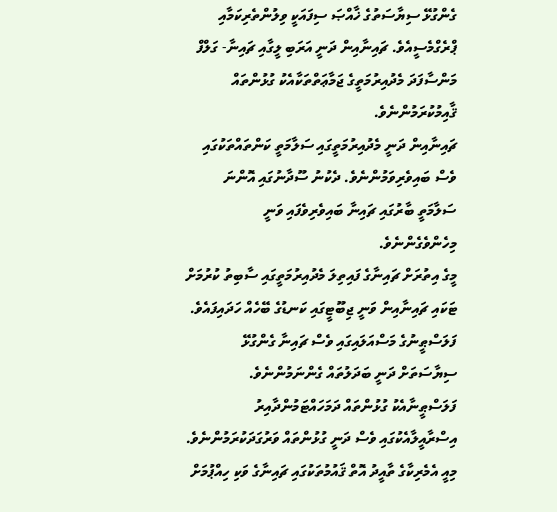ގެންގުޅޭ ސިޔާސަތުގެ ޚާއްޞަ ސިފައަކީ ވިލުންތެރިކަމާއި ޕްރެގްމެސީއެވެ. ޗައިނާއިން ދަނީ އަރަބި ލީގާއި ޗައިނާ- ގަލްފް މަންސާފަދަ މެދުއިރުމަތީގެ ޖަމާޢަތްތަކާއެކު ގުޅުންތައް ޤާއިމުކުރަމުންނެވެ.
ޗައިނާއިން ދަނީ މެދުއިރުމަތީގައި ސަލާމަތީ ކަންތައްތަކުގައި ވެސް ބައިވެރިވަމުންނެވެ. ދެކުނު ސޫދާނުގައި އޮންނަ ސަލާމަތީ ބާރުގައި ޗައިނާ ބައިވެރިވެފައި ވަނީ މިހެންވެގެންނެވެ.
މީގެ އިތުރަށް ޗައިނާގެ ފައިތިލަ މެދުއިރުމަތީގައި ސާބިތު ކުރުމަށް ޓަކައި ޗައިނާއިން ވަނީ ޖިބޫޓީގައި ކަނޑުގެ ބޭހެއް ހަދައިފައެވެ. ފަލަސްޠީނުގެ މަސްއަލައިގައި ވެސް ޗައިނާ ގެންގުޅޭ ސިޔާސަތަށް ދަނީ ބަދަލުތައް ގެންނަމުންނެވެ. ފަލަސްޠީނާއެކު ގުޅުންތައް ދަމަހައްޓަމުންދާއިރު އިސްރާއީލާއެކުގައި ވެސް ދަނީ ގުޅުންތައް ވަރުގަދަކުރަމުންނެވެ. މިއީ އެމެރިކާގެ ތާއީދު އޮތް ޤައުމުތަކުގައި ޗައިނާގެ ވަކި ހިއްޕުމަށް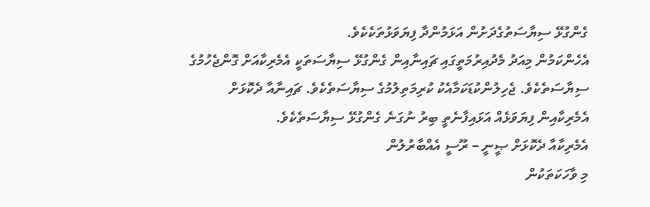ގެންގުޅޭ ސިޔާސަތުގެދަށުން އަޅަމުންދާ ފިޔަވަޅުތަކެކެވެ.
އެހެންކަމުން މިއަދު މެދުއިރުމަތީގައި ޗައިނާއިން ގެންގުޅޭ ސިޔާސަތަކީ އެމެރިކާއަށް ގޮންޖެހުމުގެ ސިޔާސަތެކެވެ. ޖެހިލުންކުޑަކަމާއެކު ކުރިމަތިލުމުގެ ސިޔާސަތެކެވެ. ޗައިނާއާ ދެކޮޅަށް އެމެރިކާއިން ފިޔަވަޅެއް އަޅައިފާނެތީ ބިރު ނުގަނެ ގެންގުޅޭ ސިޔާސަތެކެވެ.
އެމެރިކާއާ ދެކޮޅަށް ޞީނީ – ރޫސީ އެއްބާރުލުން
މި ވާހަކަތަކުން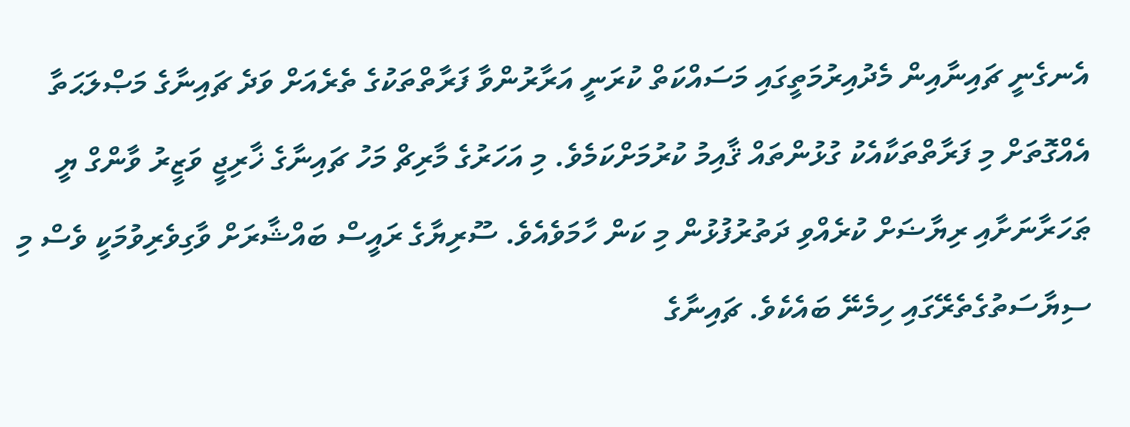އެނގެނީ ޗައިނާއިން މެދުއިރުމަތީގައި މަސައްކަތް ކުރަނީ އަރާރުންވާ ފަރާތްތަކުގެ ތެރެއަށް ވަދެ ޗައިނާގެ މަޞްލަޙަތާ އެއްގޮތަށް މި ފަރާތްތަކާއެކު ގުޅުންތައް ޤާއިމު ކުރުމަށްކަމެވެ. މި އަހަރުގެ މާރިޗް މަހު ޗައިނާގެ ޚާރިޖީ ވަޒީރު ވާންގް ޔީ ޠަހަރާނަށާއި ރިޔާޟަށް ކުރެއްވި ދަތުރުފުޅުން މި ކަން ހާމަވެއެވެ. ސޫރިޔާގެ ރައީސް ބައްޝާރަށް ވާގިވެރިވުމަކީ ވެސް މި ސިޔާސަތުގެތެރޭގައި ހިމެނޭ ބައެކެވެ. ޗައިނާގެ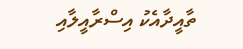ތާއީދާއެކު އިސްރާއީލާއި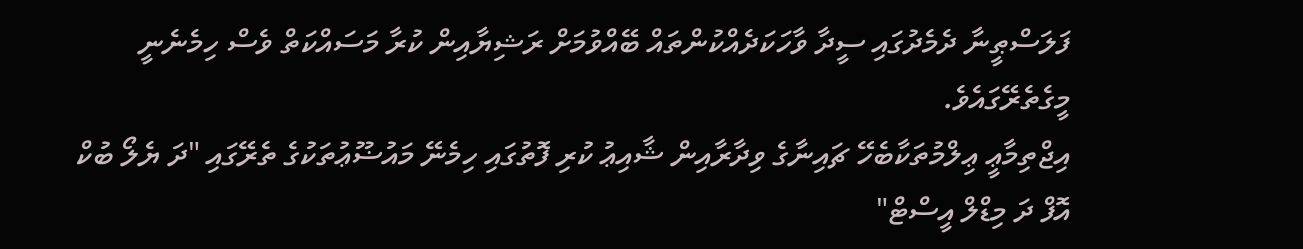ފަލަސްޠީނާ ދެމެދުގައި ސީދާ ވާހަކަދެއްކުންތައް ބޭއްވުމަށް ރަޝިޔާއިން ކުރާ މަސައްކަތް ވެސް ހިމެނެނީ މީގެތެރޭގައެވެ.
އިޖްތިމާޢީ ޢިލްމުތަކާބެހޭ ޗައިނާގެ ވިދާރާއިން ޝާއިޢު ކުރި ފޮތުގައި ހިމެނޭ މައުޟޫޢުތަކުގެ ތެރޭގައި "ދަ ޔެލޯ ބުކް އޮފް ދަ މިޑްލް އީސްޓް"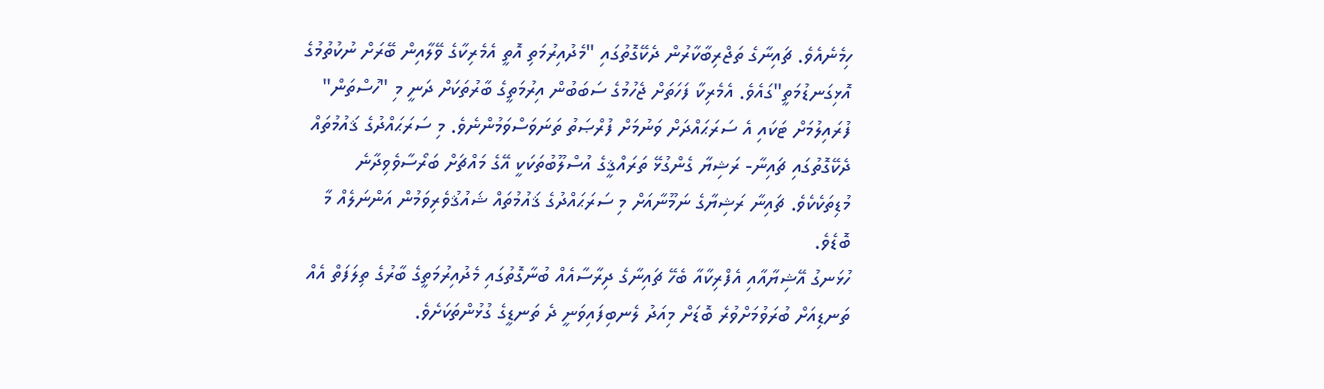ހިމެނެއެވެ. ޗައިނާގެ ތަޖްރިބާކާރުން ދެކޭގޮތުގައި "މެދުއިރުމަތި އޮތީ އެމެރިކާގެ ވޭލާއިން ބޭރަށް ނުކުތުމުގެ އޮޅިގަނޑުމަތީ"ގައެވެ. އެމެރިކާ ފަހަތަށް ޖެހުމުގެ ސަބަބުން އިރުމަތީގެ ބާރުތަކަށް ދަނީ މި "ހުސްތަން" ފުރައިލުމަށް ޓަކައި އެ ސަރަޙައްދަށް ވަނުމަށް ފުރްޞަތު ތަނަވަސްވަމުންނެވެ. މި ސަރަޙައްދުގެ ޤައުމުތައް ދެކޭގޮތުގައި ޗައިނާ- ރަޝިޔާ ގެންގުޅޭ ތަރައްޤީގެ އުސްލޫބުތަކަކީ އޭގެ މައްޗަށް ބަރޯސާވެވިދާނެ މުޑިތަކެކެވެ. ޗައިނާ ރަޝިޔާގެ ނަމޫނާއަށް މި ސަރަޙައްދުގެ ޤައުމުތައް ޝައުޤުވެރިވަމުން އަންނަލެއް މާ ބޮޑެވެ.
ހުޅަނގު އޭޝިޔާއާއި އެފްރިކާއާ ބެހޭ ޗައިނާގެ ދިރާސާއެއް ބުނާގޮތުގައި މެދުއިރުމަތީގެ ބާރުގެ ތިލަފަތް އެއް ތަނޑިއަށް ބުރަވުމަށްވުރެ ބޮޑަށް މިއަދު ލެނބިފައިވަނީ ދެ ތަނޑީގެ ގުޅުންތަކަށެވެ.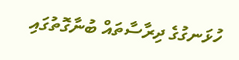ހުޅަނގުގެ ދިރާސާތައް ބުނާގޮތުގައި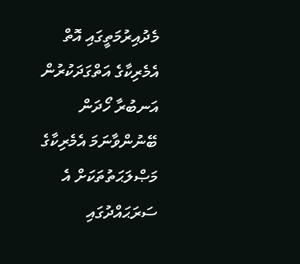މެދުއިރުމަތީގައި އޮތް އެމެރިކާގެ އަތްގަދަކުރުން އަނބުރާ ހޯދަން ބޭނުންވާނަމަ އެމެރިކާގެ މަޞްލަޙަތުތަކަށް އެ ސަރަޙައްދުގައި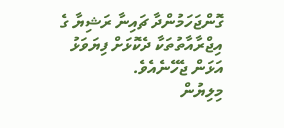ގޮންޖަހަމުންދާ ޗައިނާ ރަޝިޔާ ގެ އިޖްރާއާތުތަކާ ދެކޮޅަށް ފިޔަވަޅު އަޅަން ޖެހޭނެއެވެ.
މިލިޔުން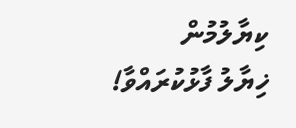ކިޔާލުމުން
ޚިޔާލު ފާޅުކުރައްވާ!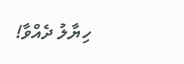ހިޔާލު ދެއްވާ!